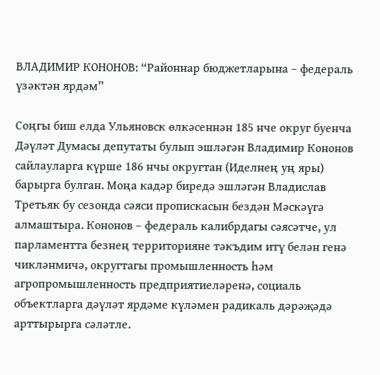ВЛАДИМИР КОНОНОВ: “Районнар бюджетларына – федераль үзәктән ярдәм”

Соңгы биш елда Ульяновск өлкәсеннән 185 нче округ буенча Дәүләт Думасы депутаты булып эшләгән Владимир Кононов сайлауларга күрше 186 нчы округтан (Иделнең уң яры) барырга булган. Моңа кадәр биредә эшләгән Владислав Третьяк бу сезонда сәяси пропискасын бездән Мәскәүгә алмаштыра. Кононов – федераль калибрдагы сәясәтче, ул парламентта безнең территорияне тәкъдим итү белән генә чикләнмичә, округтагы промышленность һәм агропромышленность предприятиеләренә, социаль объектларга дәүләт ярдәме күләмен радикаль дәрәҗәдә арттырырга сәләтле.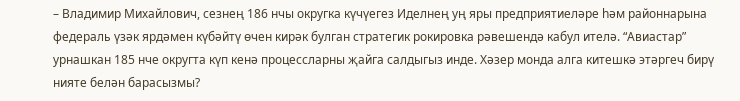– Владимир Михайлович, сезнең 186 нчы округка күчүегез Иделнең уң яры предприятиеләре һәм районнарына федераль үзәк ярдәмен күбәйтү өчен кирәк булган стратегик рокировка рәвешендә кабул ителә. “Авиастар” урнашкан 185 нче округта күп кенә процессларны җайга салдыгыз инде. Хәзер монда алга китешкә этәргеч бирү нияте белән барасызмы?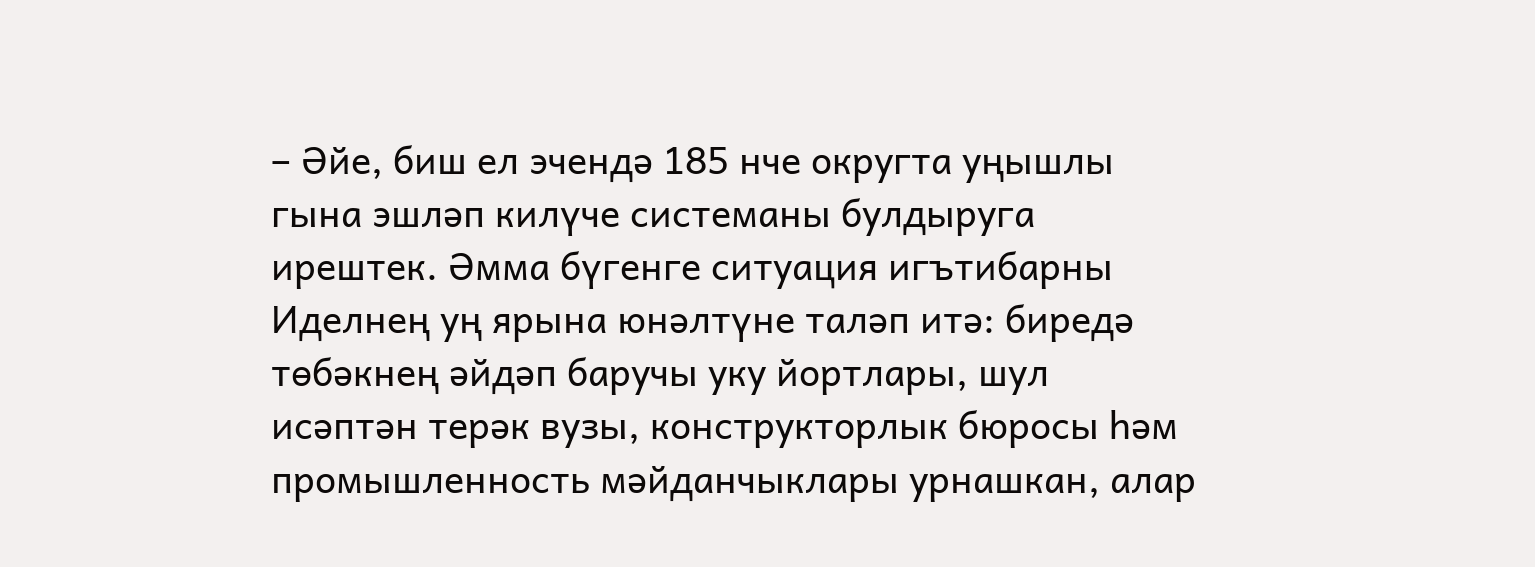– Әйе, биш ел эчендә 185 нче округта уңышлы гына эшләп килүче системаны булдыруга ирештек. Әмма бүгенге ситуация игътибарны Иделнең уң ярына юнәлтүне таләп итә: биредә төбәкнең әйдәп баручы уку йортлары, шул исәптән терәк вузы, конструкторлык бюросы һәм промышленность мәйданчыклары урнашкан, алар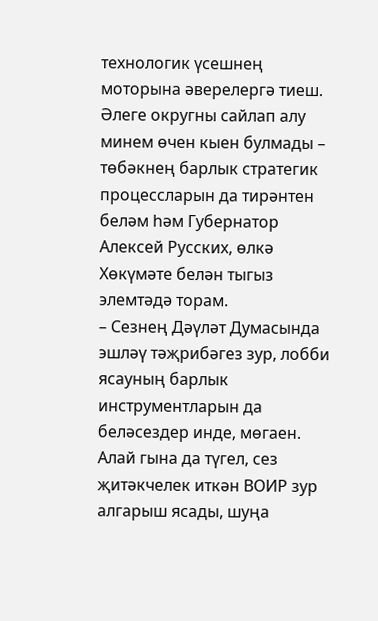технологик үсешнең моторына әверелергә тиеш. Әлеге округны сайлап алу минем өчен кыен булмады – төбәкнең барлык стратегик процессларын да тирәнтен беләм һәм Губернатор Алексей Русских, өлкә Хөкүмәте белән тыгыз элемтәдә торам.
– Сезнең Дәүләт Думасында эшләү тәҗрибәгез зур, лобби ясауның барлык инструментларын да беләсездер инде, мөгаен. Алай гына да түгел, сез җитәкчелек иткән ВОИР зур алгарыш ясады, шуңа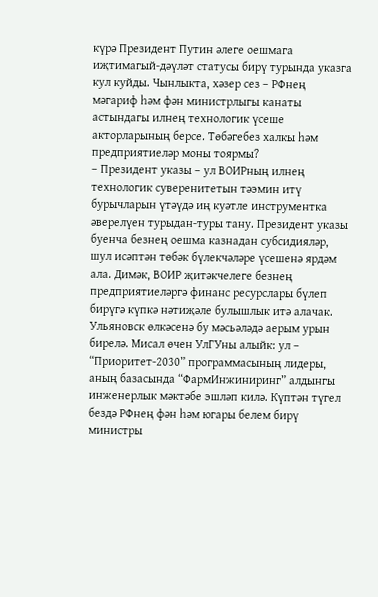күрә Президент Путин әлеге оешмага иҗтимагый-дәүләт статусы бирү турында указга кул куйды. Чынлыкта, хәзер сез – РФнең мәгариф һәм фән министрлыгы канаты астындагы илнең технологик үсеше акторларының берсе. Төбәгебез халкы һәм предприятиеләр моны тоярмы?
– Президент указы – ул ВОИРның илнең технологик суверенитетын тәэмин итү бурычларын үтәүдә иң куәтле инструментка әверелүен турыдан-туры тану. Президент указы буенча безнең оешма казнадан субсидияләр, шул исәптән төбәк бүлекчәләре үсешенә ярдәм ала. Димәк, ВОИР җитәкчелеге безнең предприятиеләргә финанс ресурслары бүлеп бирүгә күпкә нәтиҗәле булышлык итә алачак. Ульяновск өлкәсенә бу мәсьәләдә аерым урын бирелә. Мисал өчен УлГУны алыйк: ул – “Приоритет-2030” программасының лидеры, аның базасында “ФармИнжиниринг” алдынгы инженерлык мәктәбе эшләп килә. Күптән түгел бездә РФнең фән һәм югары белем бирү министры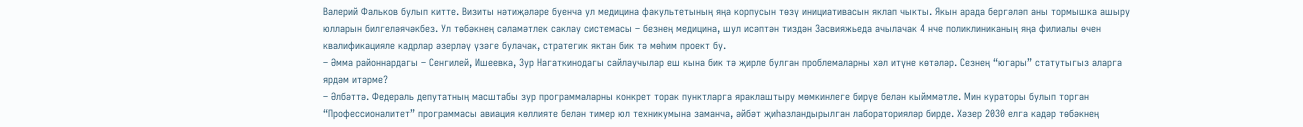Валерий Фальков булып китте. Визиты нәтиҗәләре буенча ул медицина факультетының яңа корпусын төзү инициативасын яклап чыкты. Якын арада бергәләп аны тормышка ашыру юлларын билгеләячәкбез. Ул төбәкнең сәламәтлек саклау системасы – безнең медицина, шул исәптән тиздән Засвияжьеда ачылачак 4 нче поликлиниканың яңа филиалы өчен квалификацияле кадрлар әзерләү үзәге булачак, стратегик яктан бик тә мөһим проект бу.
– Әмма районнардагы – Сенгилей, Ишеевка, Зур Нагаткинодагы сайлаучылар еш кына бик тә җирле булган проблемаларны хәл итүне көтәләр. Сезнең “югары” статутыгыз аларга ярдәм итәрме?
– Әлбәттә. Федераль депутатның масштабы зур программаларны конкрет торак пунктларга яраклаштыру мөмкинлеге бирүе белән кыйммәтле. Мин кураторы булып торган “Профессионалитет” программасы авиация көллияте белән тимер юл техникумына заманча, әйбәт җиһазландырылган лабораторияләр бирде. Хәзер 2030 елга кадәр төбәкнең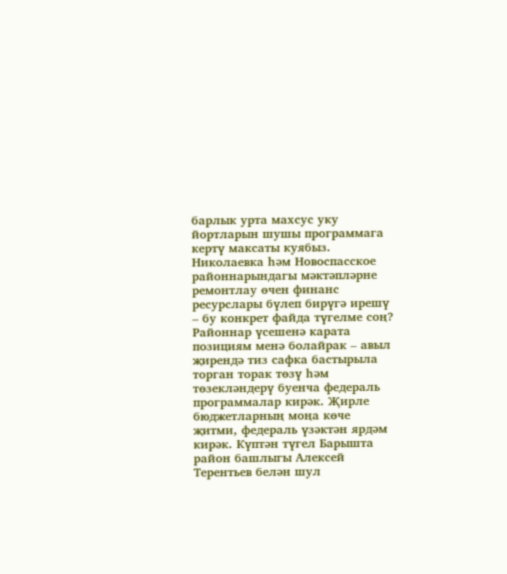барлык урта махсус уку йортларын шушы программага кертү максаты куябыз.
Николаевка һәм Новоспасское районнарындагы мәктәпләрне ремонтлау өчен финанс ресурслары бүлеп бирүгә ирешү – бу конкрет файда түгелме соң?
Районнар үсешенә карата позициям менә болайрак – авыл җирендә тиз сафка бастырыла торган торак төзү һәм төзекләндерү буенча федераль программалар кирәк. Җирле бюджетларның моңа көче җитми, федераль үзәктән ярдәм кирәк. Күптән түгел Барышта район башлыгы Алексей Терентьев белән шул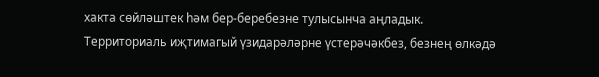хакта сөйләштек һәм бер-беребезне тулысынча аңладык.
Территориаль иҗтимагый үзидарәләрне үстерәчәкбез, безнең өлкәдә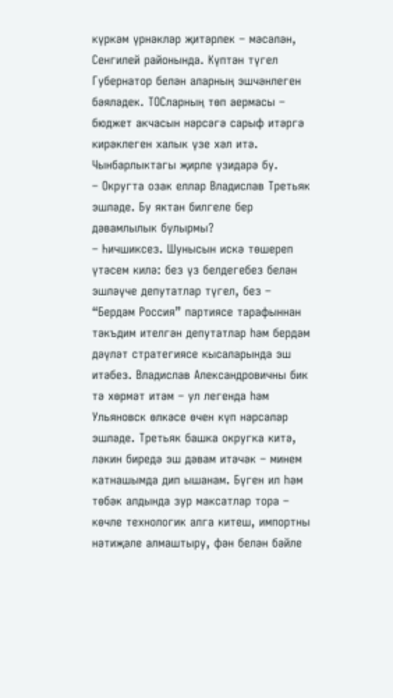күркәм үрнәкләр җитәрлек – мәсәлән, Сенгилей районында. Күптән түгел Губернатор белән аларның эшчәнлеген бәяләдек. ТОСларның төп аермасы – бюджет акчасын нәрсәгә сарыф итәргә кирәклеген халык үзе хәл итә. Чынбарлыктагы җирле үзидарә бу.
– Округта озак еллар Владислав Третьяк эшләде. Бу яктан билгеле бер дәвамлылык булырмы?
– Һичшиксез. Шунысын искә төшереп үтәсем килә: без үз белдегебез белән эшләүче депутатлар түгел, без – “Бердәм Россия” партиясе тарафыннан тәкъдим ителгән депутатлар һәм бердәм дәүләт стратегиясе кысаларында эш итәбез. Владислав Александровичны бик тә хөрмәт итәм – ул легенда һәм Ульяновск өлкәсе өчен күп нәрсәләр эшләде. Третьяк башка округка китә, ләкин биредә эш дәвам итәчәк – минем катнашымда дип ышанам. Бүген ил һәм төбәк алдында зур максатлар тора – көчле технологик алга китеш, импортны нәтиҗәле алмаштыру, фән белән бәйле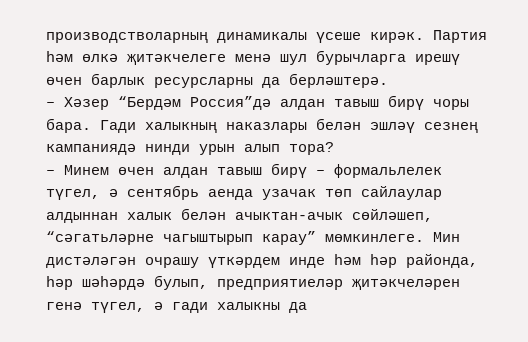производстволарның динамикалы үсеше кирәк. Партия һәм өлкә җитәкчелеге менә шул бурычларга ирешү өчен барлык ресурсларны да берләштерә.
– Хәзер “Бердәм Россия”дә алдан тавыш бирү чоры бара. Гади халыкның наказлары белән эшләү сезнең кампаниядә нинди урын алып тора?
– Минем өчен алдан тавыш бирү – формальлелек түгел, ә сентябрь аенда узачак төп сайлаулар алдыннан халык белән ачыктан-ачык сөйләшеп, “сәгатьләрне чагыштырып карау” мөмкинлеге. Мин дистәләгән очрашу үткәрдем инде һәм һәр районда, һәр шәһәрдә булып, предприятиеләр җитәкчеләрен генә түгел, ә гади халыкны да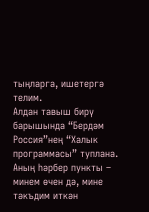тыңларга, ишетергә телим.
Алдан тавыш бирү барышында “Бердәм Россия”нең “Халык программасы” туплана. Аның һәрбер пункты – минем өчен дә, мине тәкъдим иткән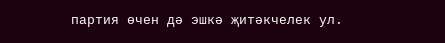партия өчен дә эшкә җитәкчелек ул.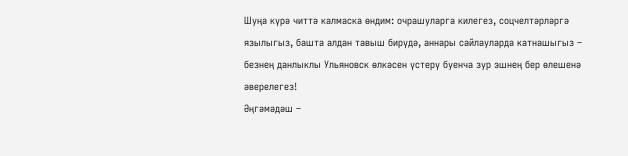Шуңа күрә читтә калмаска өндим: очрашуларга килегез, соцчелтәрләргә язылыгыз, башта алдан тавыш бирүдә, аннары сайлауларда катнашыгыз – безнең данлыклы Ульяновск өлкәсен үстерү буенча зур эшнең бер өлешенә әверелегез!
Әңгәмәдәш –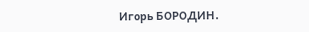Игорь БОРОДИН.